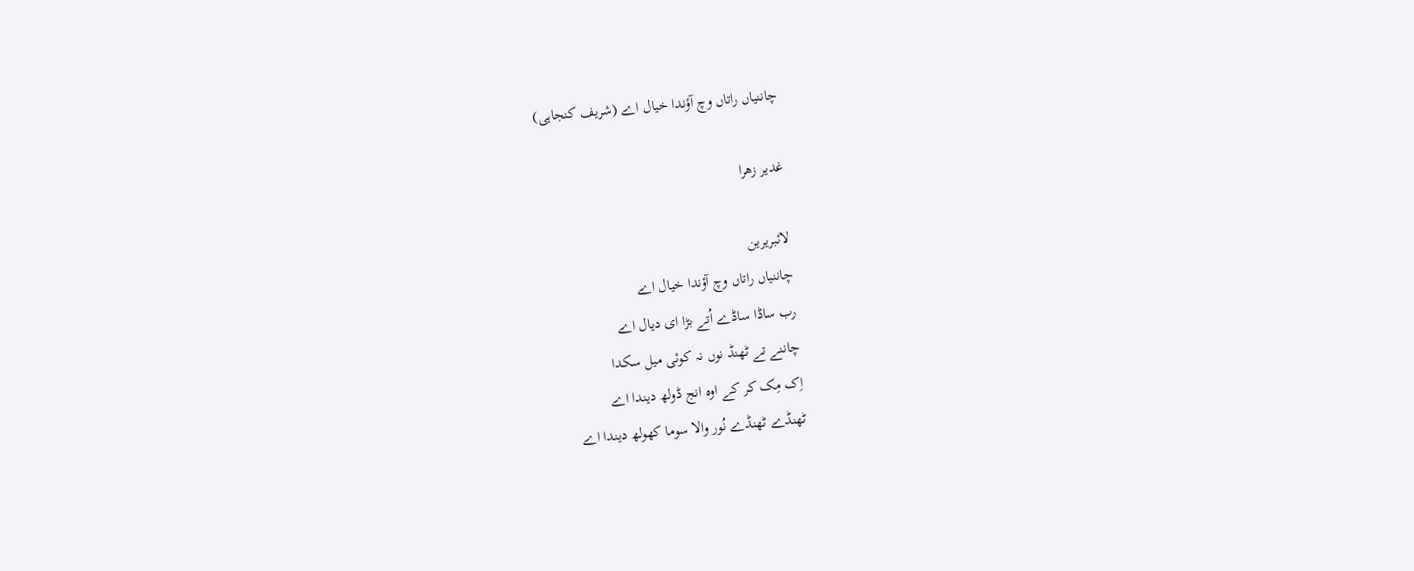چاننیاں راتاں وچ آؤندا خیال اے (شریف کنجاہی)

غدیر زھرا

لائبریرین
چاننیاں راتاں وچ آؤندا خیال اے
رب ساڈا ساڈے اُتے بڑا ای دیال اے
چاننے تے ٹھنڈ نوں نہ کوئی میل سکدا
اِک مِک کر کے اوہ انج ڈولھ دیندا اے
ٹھنڈے ٹھنڈے نُور والا سوما کھولھ دیندا اے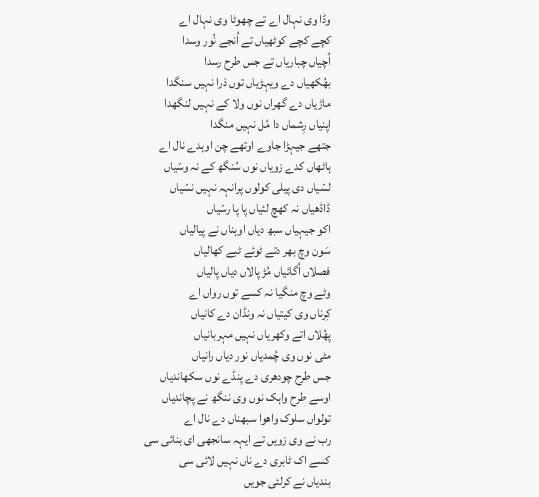وڈا وی نہال اے تے چھوٹا وی نہال اے
کچے کچے کوٹھیاں تے اُنجے نُور وسدا
اُچیاں چباریاں تے جس طرح رسدا
بھُکھیاں دے ویہڑیاں توں ذرا نہیں سنگدا
ماڑیاں دے گھراں نوں ولا کے نہیں لنگھدا
اپنیاں رِشماں دا مُل نہیں منگدا
جتھے جیہڑا جاوے اوتھے چن اوہدے نال اے
ہاٹھاں کدے زویاں نوں سُنگھ کے نہ وسّیاں
لسّیاں دی پیلی کولوں پرانہہ نہیں نسّیاں
ڈاڈھیاں نہ کھچ لئیاں پا پا رسّیاں
اکو جیہیاں سبھ دیاں اوہناں نے پیالیاں
سَون وچ بھر دتے ٹوئے ٹبے کھالیاں
فصلاں اُگائیاں مُڑ پالاں دیاں پالیاں
وٹے وچ منگیا نہ کسے توں رواں اے
کِرناں وی کیتیاں نہ ونڈان دے کانیاں
پھُلاں اتے وکھریاں نہیں مہربانیاں
مٹی نوں وی چُمدیاں نور دیاں رانیاں
جس طرح چودھری دے پنڈے نوں سکھاندیاں
اوسے طرح واہک نوں وی ننگھ نے پچاندیاں
تولواں سلوک واھوا سبھناں دے نال اے
رب نے وی زویں تے ایہہ سانجھی ای بنائی سی
کسے اک ٹابری دے ناں نہیں لائی سی
بندیاں نے کرلئی جویں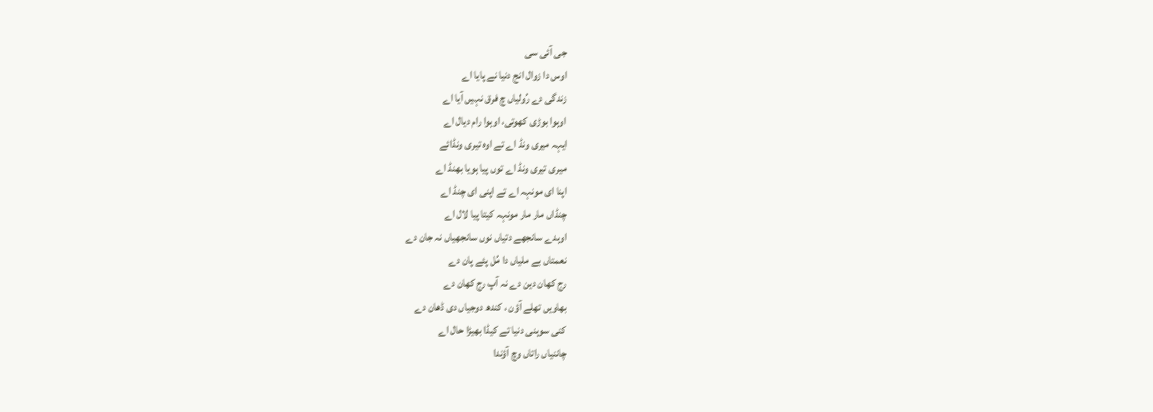جی آئی سی
اوس دا زوال انج دنیا نے پایا اے
زندگی دے رُولیاں چ فرق نہیں آیا اے
اوہوا بوڑی کھوتی، اوہوا رام دیال اے
ایہہ میری ونڈ اے تے اوہ تیری ونڈائے
میری تیری ونڈ اے توں پیا ہویا بھنڈ اے
اپنا ای مونہہ اے تے اپنی ای چنڈ اے
چنڈاں مار مار مونہہ کیتا پیا لال اے
اوہدے سانجھے دتیاں نوں سانجھیاں نہ جان دے
نعمتاں بے ملیاں دا مُل پئے پان دے
رج کھان دین دے نہ آپ رج کھان دے
بھاویں تھلے آؤن ، کندھ دوجیاں دی ڈھان دے
کنی سوہنی دنیا تے کیڈا بھیڑا حال اے
چاننیاں راتاں وچ آؤندا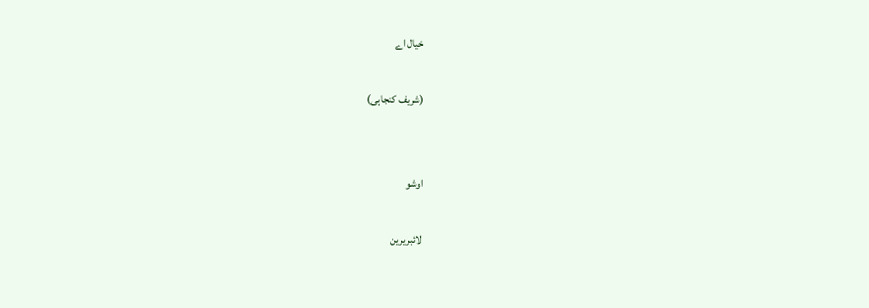خیال اے

(شریف کنجاہی)


اوشو

لائبریرین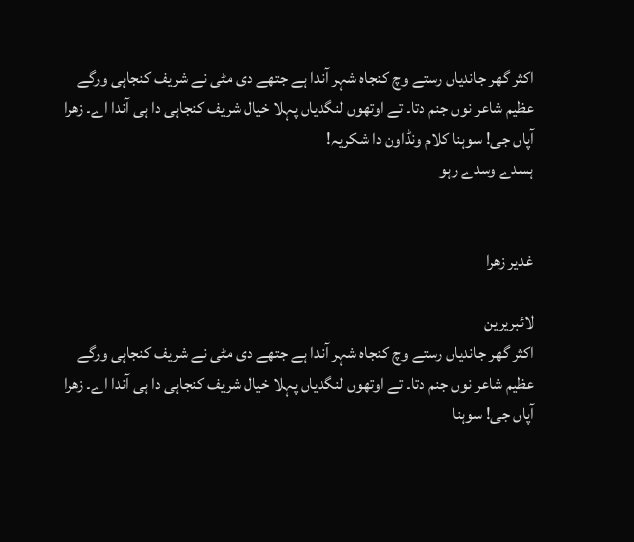اکثر گھر جاندیاں رستے وچ کنجاہ شہر آندا ہے جتھے دی مٹی نے شریف کنجاہی ورگے عظیم شاعر نوں جنم دتا۔ تے اوتھوں لنگدیاں پہلا خیال شریف کنجاہی دا ہی آندا اے۔ زھرا آپاں جی! سوہنا کلام ونڈاون دا شکریہ!
ہسدے وسدے رہو


غدیر زھرا

لائبریرین
اکثر گھر جاندیاں رستے وچ کنجاہ شہر آندا ہے جتھے دی مٹی نے شریف کنجاہی ورگے عظیم شاعر نوں جنم دتا۔ تے اوتھوں لنگدیاں پہلا خیال شریف کنجاہی دا ہی آندا اے۔ زھرا آپاں جی! سوہنا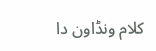کلام ونڈاون دا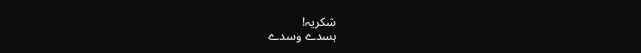شکریہ!
ہسدے وسدے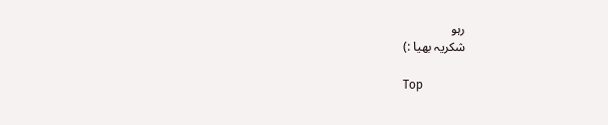رہو
شکریہ بھیا :)

Top